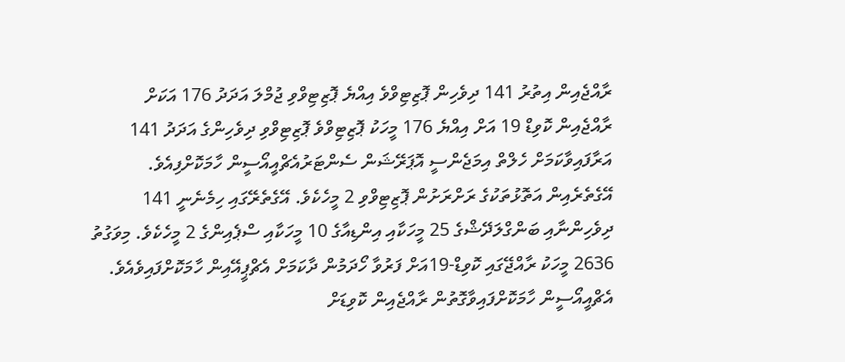ރާއްޖެއިން އިތުރު 141 ދިވެހިން ޕޮޒިޓިވްވެ އިއްޔެ ޕޮޒިޓިވްވި ޖުމްލަ އަދަދު 176 އަކަށް
ރާއްޖެއިން ކޮވިޑް 19 އަށް އިއްޔެ 176 މީހަކު ޕޮޒިޓިވްވެ ޕޮޒިޓިވްވި ދިވެހިންގެ އަދަދު 141 އަރާފައިވާކަމަށް ހެލްތް އިމަޖެންސީ އޮޕަރޭޝަން ސެންޓަރުއެޗްއީއޯސީން ހާމަކޮށްފިއެވެ.
އޭގެތެރެއިން އަތޮޅުތަކުގެ ރަށްރަށުން ޕޮޒިޓިވްވި 2 މީހެކެވެ. އޭގެތެރޭގައި ހިމެނެނީ 141 ދިވެހިންނާއި ބަންގްލަދޭޝްގެ 25 މީހަކާއި އިންޑިއާގެ 10 މީހަކާއި ސްޕެއިންގެ 2 މީހެކެވެ. މިވަގުތު 2636 މީހަކު ރާއްޖޭގައި ކޮވިޑް-19އަށް ފަރުވާ ހޯދަމުން ދާކަމަށް އެޗްޕީއޭއިން ހާމަކޮށްފައިވެއެވެ.
އެޗްއީއޯސީން ހާމަކޮށްފައިވާގޮތުން ރާއްޖެއިން ކޮވިޑަށް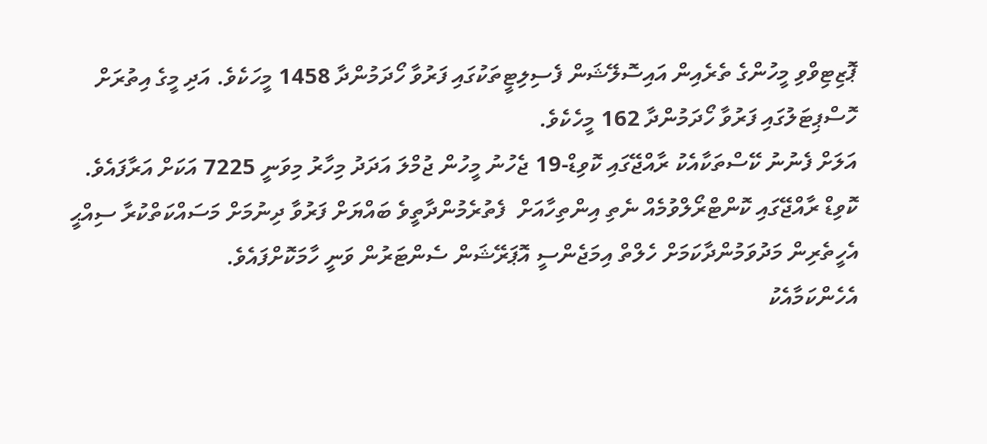ޕޮޒިޓިވްވި މީހުންގެ ތެރެއިން އައިސޮލޭޝަން ފެސިލިޓީތަކުގައި ފަރުވާ ހޯދަމުންދާ 1458 މީހަކެވެ. އަދި މީގެ އިތުރަށް  ހޮސްޕިޓަލުގައި ފަރުވާ ހޯދަމުންދާ 162 މީހެކެވެ.
އަލަށް ފެނުނު ކޭސްތަކާއެކު ރާއްޖޭގައި ކޮވިޑް-19 ޖެހުނު މީހުން ޖުމްލަ އަދަދު މިހާރު މިވަނީ 7225 އަކަށް އަރާފައެވެ.
ކޮވިޑް ރާއްޖޭގައި ކޮންޓްރޯލްވުމެއް ނެތި އިންތިހާއަށް  ފެތުރެމުންދާތީވެ ބައްޔަށް ފަރުވާ ދިނުމަށް މަސައްކަތްކުރާ ސިއްޙީ އެހީތެރިން މަދުވަމުންދާކަމަށް ހެލްތް އިމަޖެންސީ އޮޕަރޭޝަން ސެންޓަރުން ވަނީ ހާމަކޮށްފައެވެ.
އެހެންކަމާއެކު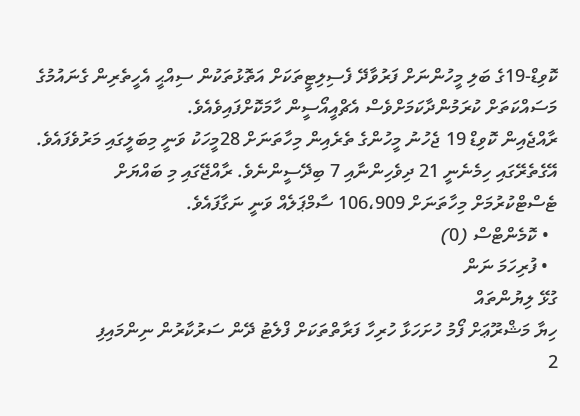ކޮވިޑް-19ގެ ބަލި މީހުންނަށް ފަރުވާދޭ ފެސިލިޓީތަކަށް އަތޮޅުތަކުން ސިއްޙީ އެހީތެރިން ގެނައުމުގެ މަސައްކަތަށް ކުރަމުންދާކަމަށްވެސް އެޗްއީއޯސީން ހާމަކޮށްފައިވެއެވެ.
ރާއްޖެއިން ކޮވިޑް 19 ޖެހުނު މީހުންގެ ތެރެއިން މިހާތަނަށް 28މީހަކު ވަނީ މިބަލީގައި މަރުވެފައެވެ. އޭގެތެރޭގައި ހިމެނެނީ 21 ދިވެހިންނާއި 7 ބިދޭސީންނެވެ. ރާއްޖޭގައި މި ބައްޔަށް ޓެސްޓްކުރުމަށް މިހާތަނަށް 106،909 ސާމްޕަލެއް ވަނީ ނަގާފައެވެ.
  • ކޮމެންޓްސް (0)
  • ފުރިހަމަ ނަން
ގުޅޭ ލިޔުންތައް
ހިޔާ މަޝްރޫޢަށް ފޯމު ހުށަހަޅާ ހުރިހާ ފަރާތްތަކަށް ފްލެޓު ދޭން ސަރުކާރުން ނިންމައިފި
2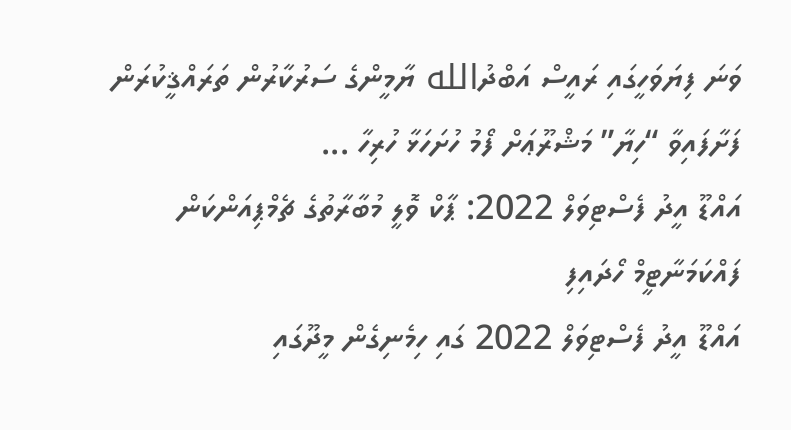ވަނަ ފިޔަވަހީގައި ރައީސް އަބްދުالله ޔާމީންގެ ސަރުކާރުން ތަރައްޤީކުރަން ފަށާފައިވާ “ހިޔާ” މަޝްރޫޢަށް ފޯމު ހުށަހަޅާ ހުރިހާ ...
އައްޑޫ އީދު ފެސްޓިވަލް 2022: ޕާކް ވޮލީ މުބާރާތުގެ ޗެމްޕިއަންކަން ފައްކަމަނާޓީމް ހޯދައިފި
އައްޑޫ އީދު ފެސްޓިވަލް 2022 ގައި ހިމެނިގެން މީދޫގައި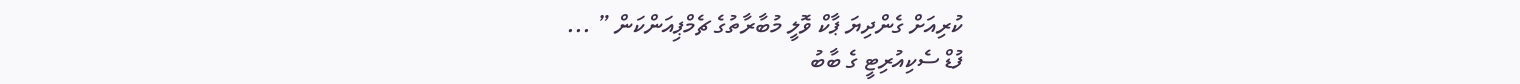ކުރިއަށް ގެންދިޔަ ޕާކް ވޮލީ މުބާރާތުގެ ޗެމްޕިއަންކަން ” ...
ފުޑް ސެކިއުރިޓީ ގެ ބާބު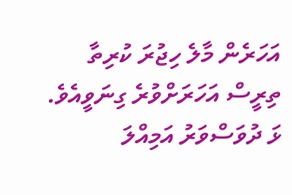އަހަރެން މާލެ ހިޖުރަ ކުރިތާ ތިރީސް އަހަރަށްވުރެ ގިނަވީއެވެ. ޅަ ދުވަސްވަރު އަމިއްލަ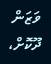ވަޒަން ދޫކޮށް،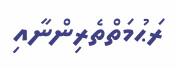ރަޙުމަތްތެރިންނާއި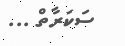ސަކަރާތް ...